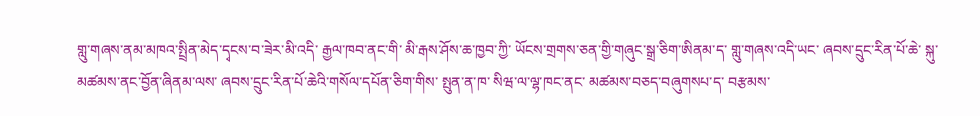གླུ་གཞས་ནམ་མཁའ་སྤྲིན་མེད་དྭངས་བ་ཟེར་མི་འདི་ རྒྱལ་ཁབ་ནང་གི་ མི་རྒས་ཤོས་ཆ་ཁྱབ་ཀྱི་ ཡོངས་གྲགས་ཅན་གྱི་གཞུང་སྒྲ་ཅིག་ཨིནམ་ད་ གླུ་གཞས་འདི་ཡང་ ཞབས་དྲུང་རིན་པོ་ཆེ་ སྐུ་མཚམས་ནང་བྱོན་ཞིནམ་ལས་ ཞབས་དྲུང་རིན་པོ་ཆེའི་གསོལ་དཔོན་ཅིག་གིས་ སྤུན་ན་ཁ་ སིཝ་ལ་ལྷ་ཁང་ནང་ མཚམས་བཅད་བཞུགསཔ་ད་ བརྩམས་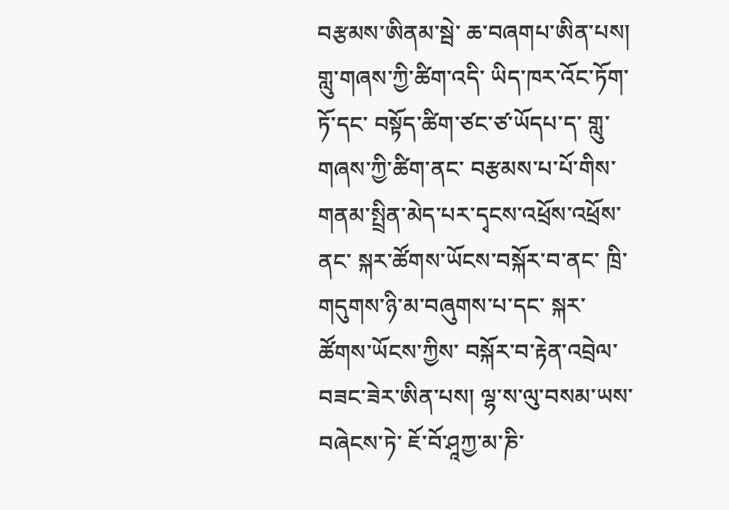བརྩམས་ཨིནམ་སྦེ་ ཆ་བཞགཔ་ཨིན་པས། གླུ་གཞས་ཀྱི་ཚིག་འདི་ ཡིད་ཁར་འོང་ཏོག་ཏོ་དང་ བསྟོད་ཚིག་ཙང་ཙ་ཡོདཔ་ད་ གླུ་གཞས་ཀྱི་ཚིག་ནང་ བརྩམས་པ་པོ་གིས་ གནམ་སྤྲིན་མེད་པར་དྭངས་འཕྲོས་འཕྲོས་ནང་ སྐར་ཚོགས་ཡོངས་བསྐོར་བ་ནང་ ཁྲི་གདུགས་ཉི་མ་བཞུགས་པ་དང་ སྐར་ཚོགས་ཡོངས་ཀྱིས་ བསྐོར་བ་རྟེན་འབྲེལ་བཟང་ཟེར་ཨིན་པས། ལྷ་ས་ལུ་བསམ་ཡས་བཞེངས་ཏེ་ ཇོ་བོ་ཤཱཀྱ་མ་ཎི་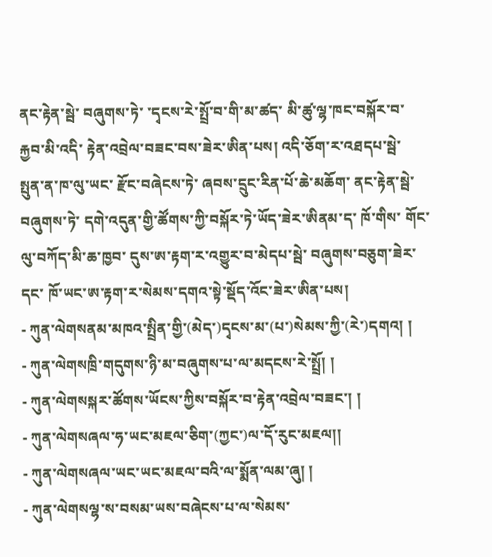ནང་རྟེན་སྦེ་ བཞུགས་ཏེ་ ་དྭངས་རེ་སྤྲོ་བ་གི་མ་ཚད་ མི་ཚུ་ལྷ་ཁང་བསྐོར་བ་རྐྱབ་མི་འདི་ རྟེན་འབྲེལ་བཟང་བས་ཟེར་ཨིན་པས། འདི་ཅོག་ར་འཐདཔ་སྦེ་ སྤུན་ན་ཁ་ལུ་ཡང་ རྫོང་བཞེངས་ཏེ་ ཞབས་དྲུང་རིན་པོ་ཆེ་མཆོག་ ནང་རྟེན་སྦེ་བཞུགས་ཏེ་ དགེ་འདུན་གྱི་ཚོགས་ཀྱི་བསྐོར་ཏེ་ཡོད་ཟེར་ཨིནམ་ད་ ཁོ་གིས་ གོང་ལུ་བཀོད་མི་ཆ་ཁྱབ་ དུས་ཨ་རྟག་ར་འགྱུར་བ་མེདཔ་སྦེ་ བཞུགས་བཅུག་ཟེར་དང་ ཁོ་ཡང་ཨ་རྟག་ར་སེམས་དགའ་སྟེ་སྡོད་འོང་ཟེར་ཨིན་པས།
- ཀུན་ལེགསནམ་མཁའ་སྤྲིན་གྱི་(མེད་)དྭངས་མ་(པ་)སེམས་ཀྱི་(རེ་)དགའ། །
- ཀུན་ལེགསཁྲི་གདུགས་ཉི་མ་བཞུགས་པ་ལ་མདངས་རེ་སྤྲོ། །
- ཀུན་ལེགསསྐར་ཚོགས་ཡོངས་ཀྱིས་བསྐོར་བ་རྟེན་འབྲེལ་བཟང་། །
- ཀུན་ལེགསཞལ་ཧ་ཡང་མཇལ་ཅིག་(ཀྱང་)ལ་དོ་རུང་མཇལ།།
- ཀུན་ལེགསཞལ་ཡང་ཡང་མཇལ་བའི་ལ་སྨོན་ལམ་ཞུ། །
- ཀུན་ལེགསལྷ་ས་བསམ་ཡས་བཞེངས་པ་ལ་སེམས་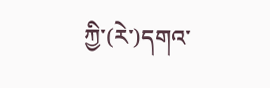ཀྱི་(རེ་)དགའ་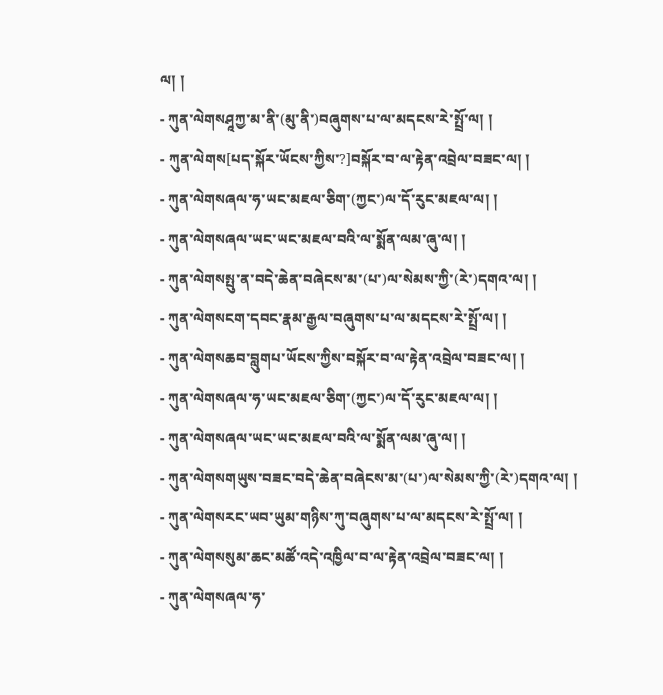ལ། །
- ཀུན་ལེགསཤཱཀྱ་མ་ནི་(མུ་ནི་)བཞུགས་པ་ལ་མདངས་རེ་སྤྲོ་ལ། །
- ཀུན་ལེགས[པད་སྐོར་ཡོངས་ཀྱིས་?]བསྐོར་བ་ལ་རྟེན་འབྲེལ་བཟང་ལ། །
- ཀུན་ལེགསཞལ་ཧ་ཡང་མཇལ་ཅིག་(ཀྱང་)ལ་དོ་རུང་མཇལ་ལ། །
- ཀུན་ལེགསཞལ་ཡང་ཡང་མཇལ་བའི་ལ་སྨོན་ལམ་ཞུ་ལ། །
- ཀུན་ལེགསསྤུ་ན་བདེ་ཆེན་བཞེངས་མ་(པ་)ལ་སེམས་ཀྱི་(རེ་)དགའ་ལ། །
- ཀུན་ལེགསངག་དབང་རྣམ་རྒྱལ་བཞུགས་པ་ལ་མདངས་རེ་སྤྲོ་ལ། །
- ཀུན་ལེགསཆབ་བླུགཔ་ཡོངས་ཀྱིས་བསྐོར་བ་ལ་རྟེན་འབྲེལ་བཟང་ལ། །
- ཀུན་ལེགསཞལ་ཧ་ཡང་མཇལ་ཅིག་(ཀྱང་)ལ་དོ་རུང་མཇལ་ལ། །
- ཀུན་ལེགསཞལ་ཡང་ཡང་མཇལ་བའི་ལ་སྨོན་ལམ་ཞུ་ལ། །
- ཀུན་ལེགསགཡུས་བཟང་བདེ་ཆེན་བཞེངས་མ་(པ་)ལ་སེམས་ཀྱི་(རེ་)དགའ་ལ། །
- ཀུན་ལེགསརང་ཡབ་ཡུམ་གཉིས་ཀུ་བཞུགས་པ་ལ་མདངས་རེ་སྤྲོ་ལ། །
- ཀུན་ལེགསསུམ་ཆང་མཚོ་འདེ་འཁྱིལ་བ་ལ་རྟེན་འབྲེལ་བཟང་ལ། །
- ཀུན་ལེགསཞལ་ཧ་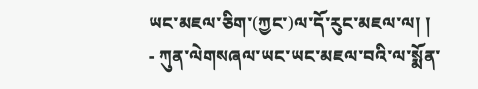ཡང་མཇལ་ཅིག་(ཀྱང་)ལ་དོ་རུང་མཇལ་ལ། །
- ཀུན་ལེགསཞལ་ཡང་ཡང་མཇལ་བའི་ལ་སྨོན་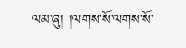ལམ་ཞུ། །ལགས་སོ་ལགས་སོ་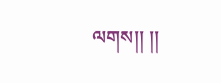ལགས།། །།